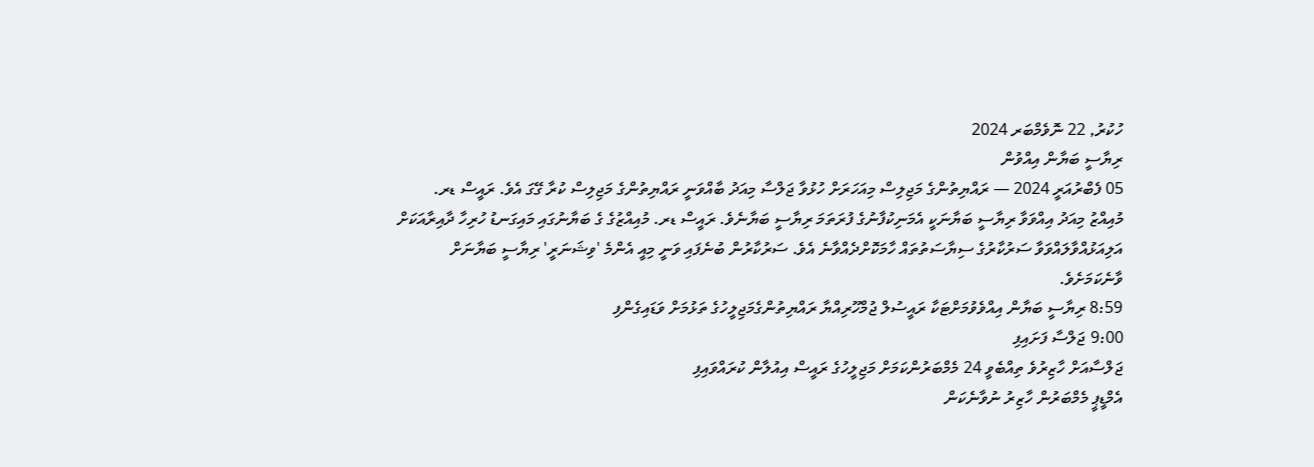ހުކުރު, 22 ނޮވެމްބަރ 2024
ރިޔާސީ ބަޔާން އިއްވުން
05 ފެބްރުއަރީ 2024 — ރައްޔިތުންގެ މަޖިލިސް މިއަހަރަށް ހުޅުވާ ޖަލްސާ މިއަދު ބާއްވަނީ ރައްޔިތުންގެ މަޖިލިސް ކުރާ ގޭގަ އެވެ. ރައީސް ޑރ. މުއިއްޒު މިއަދު އިއްވަވާ ރިޔާސީ ބަޔާނަކީ އެމަނިކުފާނުގެ ފުރަތަމަ ރިޔާސީ ބަޔާނެވެ. ރައީސް ޑރ. މުއިއްޒުގެ ގެ ބަޔާނުގައި މައިގަނޑު ހުރިހާ ދާއިރާއަކަށް އަލިއަޅުއްވާލައްވަވާ ސަރުކާރުގެ ސިޔާސަތުތައް ހާމަކޮށްދެއްވާނެ އެވެ. ސަރުކާރުން ބުނެފައި ވަނީ މިއީ އެންމެ 'ވިޝަނަރީ' ރިޔާސީ ބަޔާނަށް ވާނެކަމަށެވެ.
8:59 ރިޔާސީ ބަޔާން އިއްވެވުމަށްޓަކާ ރައީސުލް ޖުމްހޫރިއްޔާ ރައްޔިތުންގެމަޖިލީހުގެ ތަޅުމަށް ވަޑައިގެންފި
9:00 ޖަލްސާ ފަށައިފި
ޖަލްސާއަށް ހާޒިރުވެ ތިއްބެވީ 24 މެމްބަރުންކަމަށް މަޖިލީހުގެ ރައީސް އިއުލާން ކުރައްވައިފި
އެމްޑީޕީ މެމްބަރުން ހާޒިރު ނުވާނެކަން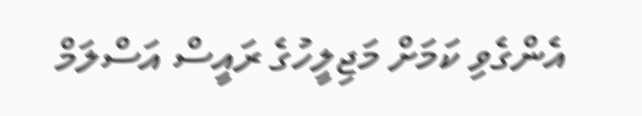އެންގެވި ކަމަށް މަޖިލީހުގެ ރައީސް އަސްލަމް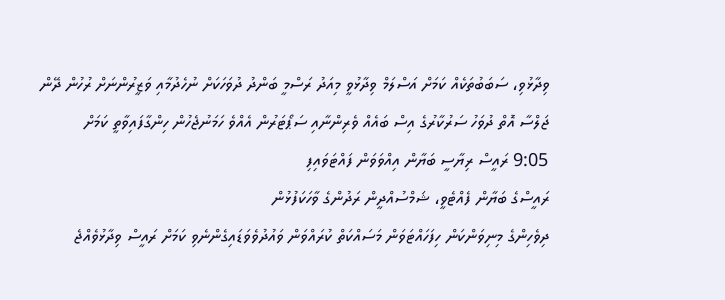ވިދާޅުވި، ސަބަބުތަކެއް ކަމަށް އަސްލަމް ވިދާޅުވީ މިއަދު ރަސްމީ ބަންދު ދުވަހަކަށް ނުހެދުމާއި ވަޒީރުންނަށް ރުހުން ދޭން ޖަލްސާ އޮތް ދުވަހު ސަރުކާރުގެ އިސް ބައެއް ވެރިންނާއި ސަޕޯޓަރުން އެއްވެ ހަމަނުޖެހުން ހިންގާފައިވާތީ ކަމަށް
9:05 ރައީސް ރިޔާސީ ބަޔާން އިއްވަވަން ފައްޓަވައިފި
ރައީސްގެ ބަޔާން ފެއްޓެވީ، ޝަމްސުއްދީން ރަދުންގެ ވާހަކަފުޅުން
ދިވެހިންގެ މިނިވަންކަން ހިފަހައްޓަވަން މަސައްކަތް ކުރައްވަން ވައުދުވެވަޑައިގެންނެވި ކަމަށް ރައީސް ވިދާޅުވެއްޖެ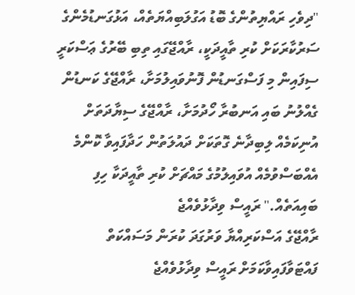"ދިވެހި ރައްޔިތުންގެ ބޮޑު އަގުލަބިއްޔަތެއް، އަޅުގަނޑުމެންގެ ސަރުކާރަކަށް ކުރި ތާއީދަކީ، ރާއްޖޭގައި ތިބި ބޭރުގެ ޢަސްކަރީ ސިފައިން މި ފަސްގަނޑުން ފޮނުވައިލުމަށާ، ރާއްޖޭގެ ކަނޑުން ގެއްލުނު ބައި އަނބުރާ ހޯދުމަށާ، ރާއްޖޭގެ ސިޔާދަތަށް އުނިކަމެއް ލިބިދާނެ ގޮތަކަށް ދައުލަތުން ހަދާފައިވާ ކޮންމެ އެއްބަސްވުމެއް އުވައިލުމުގެ މައްޗަށް ކުރި ތާއީދަކާ ހިފި ބައިއަތެއް." ރައީސް ވިދާޅުވެއްޖެ
ރާއްޖޭގެ އަސްކަރިއްޔާ ވަރުގަދަ ކުރަން މަސައްކަތް ފައްޓަވާފައިވާކަމަށް ރައީސް ވިދާޅުވެއްޖެ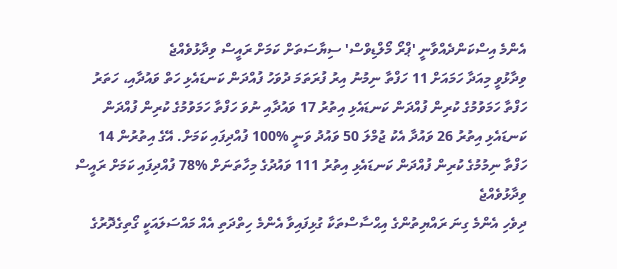އެންމެ އިސްކަންދެއްވާނީ 'ޕްރޯ މޯލްޑިވްސް' ސިޔާސަތަށް ކަމަށް ރައީސް ވިދާޅުވެއްޖެ
ވިދާޅުވީ މިއަދާ ހަމައަށް 11 ހަފްތާ ނިމުނު އިރު ފުރަތަމަ ދުވަހު ފުއްދަން ކަނޑައެޅި ހަތް ވައުދާއި، ހަތަރު ހަފްތާ ހަމަވުމުގެ ކުރިން ފުއްދަން ކަނޑައެޅި އިތުރު 17 ވައުދާއި ނުވަ ހަފްތާ ހަމަވުމުގެ ކުރިން ފުއްދަން ކަނޑައެޅި އިތުރު 26 ވައުދާ އެކު ޖުމްލަ 50 ވައުދު ވަނީ %100 ފުއްދިފައި ކަމަށް. އޭގެ އިތުރުން 14 ހަފްތާ ނިމުމުގެ ކުރިން ފުއްދަން ކަނޑައެޅި އިތުރު 111 ވައުދުގެ މިހާތަނަށް %78 ފުއްދިފައި ކަމަށް ރައީސް ވިދާޅުވެއްޖެ
ދިވެހި އެންމެ ގިނަ ރައްޔިތުންގެ އިޙްސާސްތަކާ ގުޅިފައިވާ އެންމެ ހިތްދަތި އެއް މައްސަލައަކީ ގޯތިގެދޮރުގެ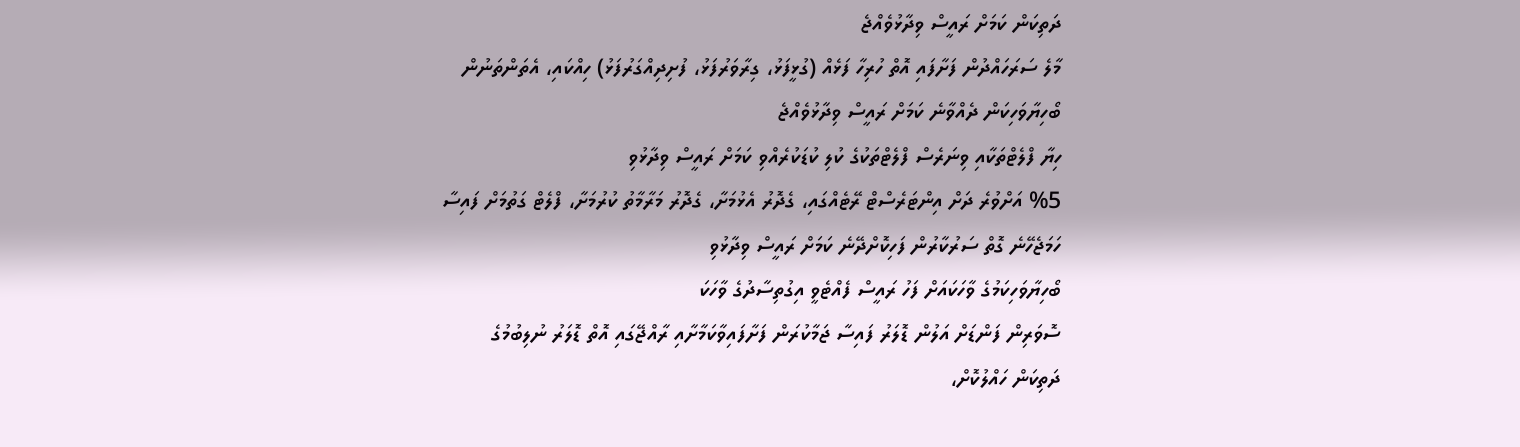ދަތިކަން ކަމަށް ރައީސް ވިދާޅުވެއްޖެ
މާލެ ސަރަހައްދުން ފަށާފައި އޮތް ހުރިހާ ފަޅެއް (ގުޅީފަޅު، ގިރާވަރުފަޅު، ފުށިދިއްގަރުފަޅު) ހިއްކައި، އެތަންތަނުން ބޯހިޔާވަހިކަން ދެއްވާނެ ކަމަށް ރައީސް ވިދާޅުވެއްޖެ
ހިޔާ ފްލެޓްތަކާއި ވިނަރެސް ފްލެޓްތަކުގެ ކުލި ކުޑަކުރެއްވި ކަމަށް ރައީސް ވިދާޅުވި
%5 އަށްވުރެ ދަށް އިންޓަރެސްޓް ރޭޓެއްގައި، ގެދޮރު އެޅުމަށާ، ގެދޮރު މަރާމާތު ކުރުމަށާ، ފްލެޓް ގަތުމަށް ފައިސާ ހަމަޖެހޭނެ ގޮތް ސަރުކާރުން ފަހިކޮށްދޭނެ ކަމަށް ރައީސް ވިދާޅުވި
ބޯހިޔާވަހިކަމުގެ ވާހަކައަށް ފަހު ރައީސް ފެއްޓެވީ އިގުތިސާދުގެ ވާހަކަ
ސޮވަރިން ފަންޑަށް އަލުން ޑޮލަރު ފައިސާ ޖަމާކުރަން ފަށާފައިވާކަމާށާއި ރާއްޖޭގައި އޮތް ޑޮލަރު ނުލިބުމުގެ ދަތިކަން ހައްލުކޮށް،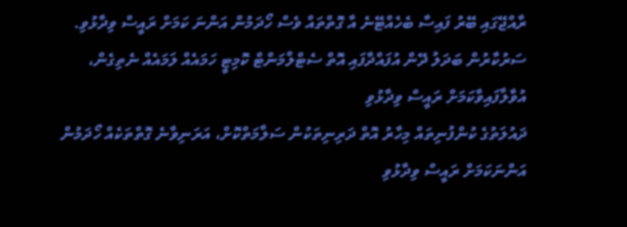ރާއްޖޭގައި ބޭރު ފައިސާ ބެހެއްޓޭނެ އާ ގޮތްތައް ވެސް ހޯދަމުން އަންނަ ކަމަށް ރައީސް ވިދާޅުވި.
ސަރުކާރުން ބަދަލު ދޭން އުފައްދާފައި އޮތް ސެޓްލްމަންޓް ކޮމިޓީ ހަމައެއް ލަމައެއް ނެތިގެން، އުވާލާފައިވާކަމަށް ރައީސް ވިދާޅުވި
ދައުލަތުގެ ކުންފުނިތައް މިހާރު އޮތް ދަރިނިތަކުން ސަލާމަތްކޮށް، އަރަނިވާނެ ގޮތްތަކެއް ހޯދަމުން އަންނަކަމަށް ރައީސް ވިދާޅުވި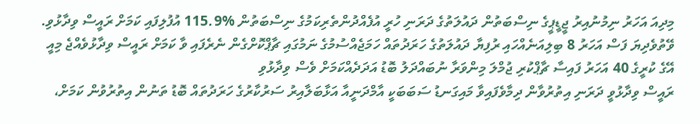މިދިއަ އަހަރު ނިމުނުއިރު ޖީޑީޕީގެ ނިސްބަތުން ދައުލަތުގެ ދަރަނި ހުރީ އުފެއްދުންތެރިކަމުގެ ނިސްބަތުން %115.9 އުފުލިފައި ކަމަށް ރައީސް ވިދާޅުވި.
ވޭތުވެދިޔަ ފަސް އަހަރު 8 ބިލިއަނެއްހައި ރުފިޔާ ދައުލަތުގެ ހަރަދުތައް ހަމަޖެއްސުމުގެ ނަމުގައި ޗާޕްކޮށްގެން ނެރެފައި ވާ ކަމަށް ރައީސް ވިދާޅުވެއްޖެ މިއީ އޭގެ ކުރީގެ 40 އަހަރު ފައިސާ ޗާޕްކުރި ޖުމްލަ މިންވަރާ ނުބައްދަލު ބޮޑު އަދަދެއްކަމަށް ވެސް ވިދާޅުވި
ރައީސް ވިދާޅުވީ ދަރަނި އިތުރުވާން ދިމާވެފައިވާ މައިގަނޑު ސަބަބަކީ އާމްދަނީއާ އަޅާބަލާއިރު ސަރުކާރުގެ ހަރަދުތައް ބޮޑު ތަނުން އިތުރުވުން ކަމަށް،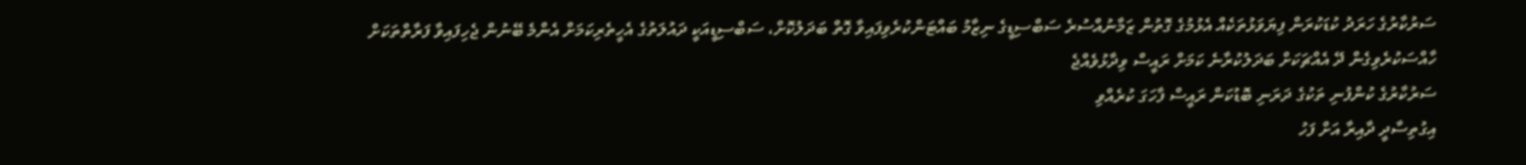ސަރުކާރުގެ ހަރަދު ކުޑަކުރަން ފިޔަވަޅުތަކެއް އެޅުމުގެ ގޮތުން ޒަމާނުއްސުރެ ސަބްސިޑީގެ ނިޒާމު ބައްޓަންކުރެވިފައިވާ ގޮތް ބަދަލުކޮށް، ސަބްސިޑީއަކީ ދައުލަތުގެ އެހީތެރިކަމަށް އެންމެ ބޭނުން ޖެހިފައިވާ ފަރާތްތަކަށް ހާއްސަކުރެވިގެން ދޭ އެއްޗަކަށް ބަދަލުކުރާނެ ކަމަށް ރައީސް ވިދާޅުވެއްޖެ
ސަރުކާރުގެ ކުންފުނި ތަކުގެ ދަރަނި ބޮޑުކަން ރައީސް ފާހަގަ ކުރެއްވި
އިގުތިސާދީ ދާއިރާ އަށް ފަހު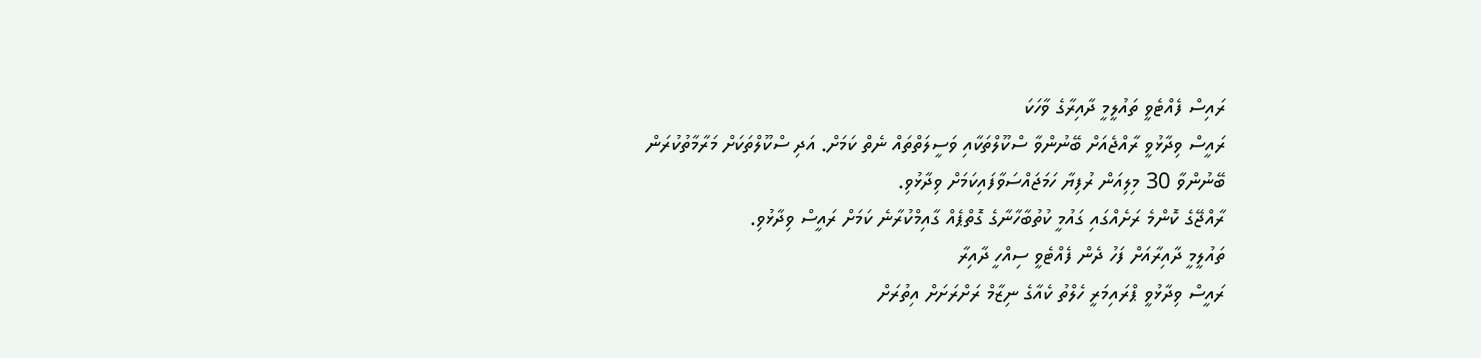ރައިސް ފެއްޓެވީ ތައުލީމީ ދާއިރާގެ ވާހަކަ
ރައީސް ވިދާޅުވީ ރާއްޖެއަށް ބޭނުންވާ ސްކޫލްތަކާއި ވަސީލަތްތައް ނެތް ކަމަށް. އަދި ސްކޫލްތަކަށް މަރާމާތުކުރަން ބޭނުންވާ 30 މިލިއަން ރުފިޔާ ހަމަޖައްސަވާފައިކަމަށް ވިދާޅުވި.
ރާއްޖޭގެ ކޮންމެ ރަށެއްގައި ގައުމީ ކުތުބާހާނާގެ ގޮތްޕެއް ގާއިމްކުރާނެ ކަމަށް ރައީސް ވިދާޅުވި.
ތައުލީމީ ދާއިރާއަށް ފަހު ދެން ފެއްޓެވީ ސިއްހީ ދާއިރާ
ރައީސް ވިދާޅުވީ ޕްރައިމަރީ ހެލްތު ކެއާގެ ނިޒާމް ރަށްރަށަށް އިތުރަށް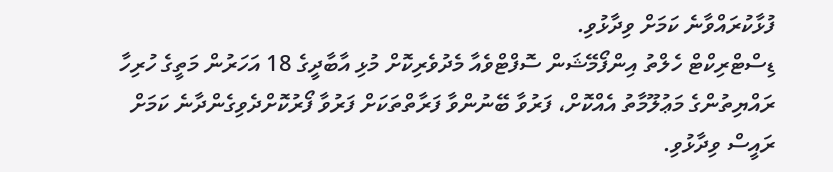ފުޅާކުރައްވާނެ ކަމަށް ވިދާޅުވި.
ޑިސްޓްރިކްޓް ހެލްތު އިންފޯމޭޝަން ސޮފްޓްވެއާ މެދުވެރިކޮށް މުޅި އާބާދީގެ 18 އަހަރުން މަތީގެ ހުރިހާ ރައްޔިތުންގެ މަޢުލޫމާތު އެއްކޮށް، ފަރުވާ ބޭނުންވާ ފަރާތްތަކަށް ފަރުވާ ފޯރުކޮށްދެވިގެންދާނެ ކަމަށް ރައީސް ވިދާޅުވި.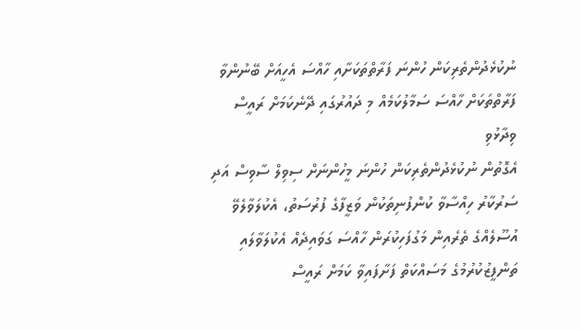ނުކުޅެދުންތެރިކަން ހުންނަ ފަރާތްތަކަށާއި ހާއްސަ އެހީއަށް ބޭނުންވާ ފަރާތްތަކަށް ހާއްސަ ސަމާލުކަމެއް މި ދައުރުގައި ދޭނެކަމަށް ރައީސް ވިދާޅުވި
އެގޮތުން ނުކުޅެދުންތެރިކަން ހުންނަ މީހުންނަށް ސިވިލް ސާވިސް އަދި ސަރުކާރު ހިއްސާވާ ކުންފުނިތަކުން ވަޒީފާގެ ފުރުސަތު، އެކުލަވާލެވޭ އުސޫލެއްގެ ތެރެއިން މަގުފަހިކުރަން ހާއްސަ ގަވައިދެއް އެކުލަވާލައި ތަންފީޒުކުރުމުގެ މަސައްކަތް ފަށާފައިވާ ކަމަށް ރައީސް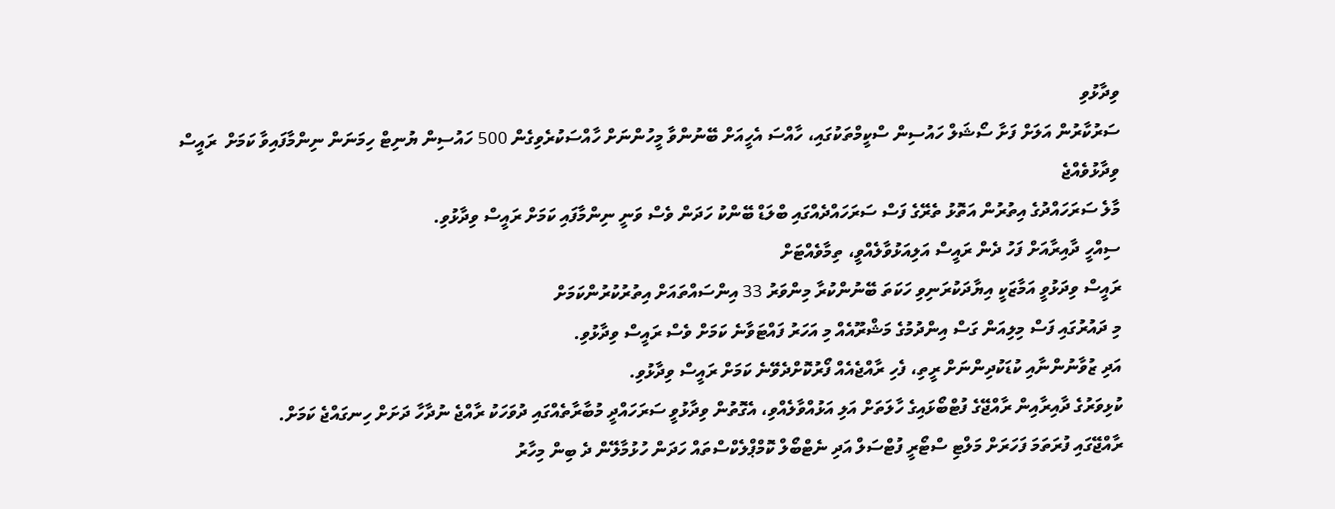ވިދާޅުވި
ސަރުކާރުން އަލަށް ފަށާ ސޯޝަލް ހައުސިން ސްކީމްތަކުގައި، ހާއްސަ އެހީއަށް ބޭނުންވާ މީހުންނަށް ހާއްސަކުރެވިގެން 500 ހައުސިން ޔުނިޓް ހިމަނަން ނިންމާފައިވާ ކަމަށް  ރައީސް ވިދާޅުވެއްޖެ
މާލެ ސަރަހައްދުގެ އިތުރުން އަތޮޅު ތެރޭގެ ފަސް ސަރަހައްދެއްގައި ބްލަޑް ބޭންކު ހަދަން ވެސް ވަނީ ނިންމާފައި ކަމަށް ރައީސް ވިދާޅުވި.
ސިއްހީ ދާއިރާއަށް ފަހު ދެން ރައީސް އަލިއަޅުވާލެއްވީ، ތިމާވެއްޓަށް
ރައީސް ވިދަޅުވީ އަމާޒަކީ އިޔާދަކުރަނިވި ހަކަތަ ބޭނުންކުރާ މިންވަރު 33 އިންސައްތައަށް އިތުރުކުރުންކަމަށް
މި ދައުރުގައި ފަސް މިލިއަން ގަސް އިންދުމުގެ މަޝްރޫއެއް މި އަހަރު ފައްޓަވާނެ ކަމަށް ވެސް ރައީސް ވިދާޅުވި.
އަދި ޒުވާނުންނާއި ކުޑަކުދިންނަށް ރީތި، ފެހި ރާއްޖެއެއް ފޯރުކޮށްދެވޭނެ ކަމަށް ރައީސް ވިދާޅުވި.
ކުޅިވަރުގެ ދާއިރާއިން ރާއްޖޭގެ ފުޓްބޯޅައިގެ ހާލަތަށް އަލި އަޅުއްވާލެއްވި، އެގޮތުން ވިދާޅުވީ ސަރަހައްދީ މުބާރާތެއްގައި ދުވަހަކު ރާއްޖެ ނުދާހާ ދަށަށް ހިނގައްޖެ ކަމަށް.
ރާއްޖޭގައި ފުރަތަމަ ފަހަރަށް މަލްޓި ސްޓޯރީ ފުޓްސަލް އަދި ނެޓްބޯލް ކޮމްޕްލެކްސްތައް ހަދަން ހުޅުމާލޭން ދެ ބިން މިހާރު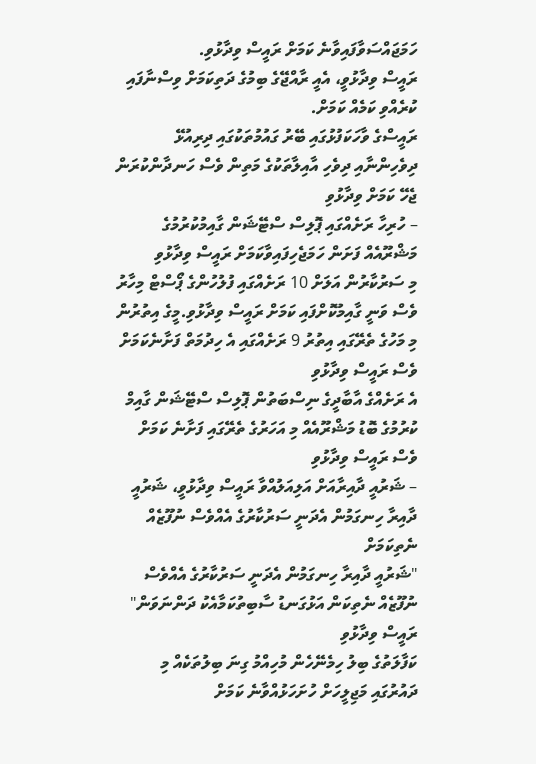ހަމަޖައްސަވާފައިވާނެ ކަމަށް ރައީސް ވިދާޅުވި.
ރައީސް ވިދާޅުވީ، އެއީ ރާއްޖޭގެ ބިމުގެ ދަތިކަމަށް ވިސްނާފައި ކުރެއްވި ކަމެއް ކަމަށް.
ރައީސްގެ ވާހަކަފުޅުގައި ބޭރު ގައުމުތަކުގައި ދިރިއުޅޭ ދިވެހިންނާއި ދިވެހި އާއިލާތަކުގެ މަތިން ވެސް ހަނދާންކުރަން ޖެހޭ ކަމަށް ވިދާޅުވި
– ހުރިހާ ރަށެއްގައި ޕޮލިސް ސްޓޭޝަން ގާއިމުކުރުމުގެ މަޝްރޫއެއް ފަށަން ހަމަޖެހިފައިވާކަމަށް ރައީސް ވިދާޅުވި
މި ސަރުކާރުން އަލަށް 10 ރަށެއްގައި ފުލުހުންގެ ޕޯސްޓް މިހާރު ވެސް ވަނީ ގާއިމުކޮށްފައި ކަމަށް ރައީސް ވިދާޅުވި.މީގެ އިތުރުން މި މަހުގެ ތެރޭގައި އިތުރު 9 ރަށެއްގައި އެ ހިދުމަތް ފަށާނެކަމަށް ވެސް ރައީސް ވިދާޅުވި
އެ ރަށެއްގެ އާބާދީގެ ނިސްބަތުން ޕޮލިސް ސްޓޭޝަން ގާއިމް ކުރުމުގެ ބޮޑު މަޝްރޫއެއް މި އަހަރުގެ ތެރޭގައި ފަށާނެ ކަމަށް ވެސް ރައީސް ވިދާޅުވި
– ޝަރުއީ ދާއިރާއަށް އަލިއަލުއްވާ ރައީސް ވިދާޅުވީ، ޝަރުއީ ދާއިރާ ހިނގަމުން އެދަނީ ސަރުކާރުގެ އެއްވެސް ނުފޫޒެއް ނެތިކަމަށް
"ޝަރުއީ ދާއިރާ ހިނގަމުން އެދަނީ ސަރުކާރުގެ އެއްވެސް ނުފޫޒެއް ނެތިކަން އަޅުގަނޑު ސާބިތުކަމާއެކު ދަންނަވަން" ރައީސް ވިދާޅުވި
ކަފާލަތުގެ ބިލު ހިމެނޭހެން މުހިއްމު ގިނަ ބިލުތަކެއް މި ދައުރުގައި މަޖިލީހަށް ހުށަހަޅުއްވާނެ ކަމަށް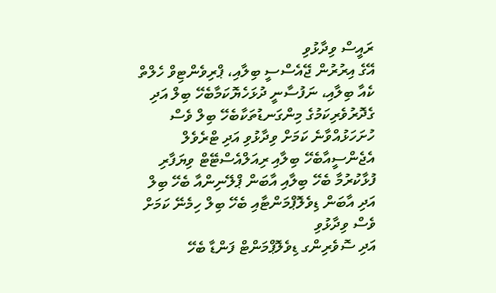ރައީސް ވިދާޅުވި
އޭގެ އިރުރުން ޖޭއެސްސީ ބިލާއި، ޕްރިވެންޓިވް ހެލްތް ކެއާ ބިލާއި، ނަފުސާނީ ދުޅަހެޔޮކަމާބެހޭ ބިލް އަދި ގެދޮރުވެރިކަމުގެ މިންގަނޑުތަކާބެހޭ ބިލް ވެސް ހުށަހަޅުއްވާނެ ކަމަށް ވިދާޅުވި އަދި ޓްރެވެލް އެޖެންސީއާބެހޭ ބިލާއި ރިއަލްއެސްޓޭޓް ވިޔަފާރި ފުޅާކުރުމާ ބެހޭ ބިލާއި އާބަން ޕްލޭނިންއާ ބެހޭ ބިލް އަދި އާބަން ޑިވެލޮޕްމަންޓާއި ބެހޭ ބިލް ހިމެނޭ ކަމަށް ވެސް ވިދާޅުވި
އަދި ސޮވެރިންގ ޑިވެލޮޕްމަންޓް ފަންޑާ ބެހޭ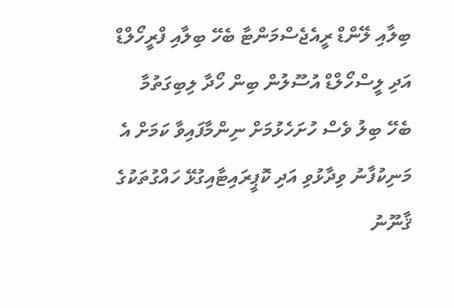ބިލާއި ލޭންޑް ރީއެޖެސްމަންޓާ ބެހޭ ބިލާއި ފްރީހޯލްޑް އަދި ލީސްހޯލްޑް އުސޫލުން ބިން ހޯދާ ލިބިގަތުމާ ބެހޭ ބިލު ވެސް ހުށަހެޅުމަށް ނިންމާފައިވާ ކަމަށް އެ މަނިކުފާނު ވިދާޅުވި އަދި ކޮޕީރައިޓާއިގުޅޭ ހައްގުތަކުގެ ޤާނޫނު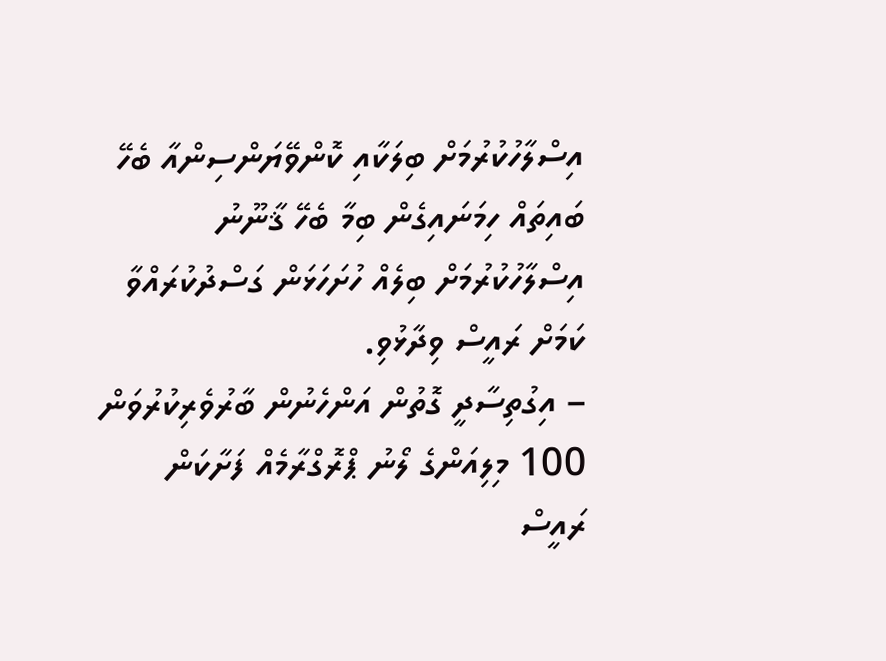އިސްލާހުކުރުމަށް ބިލަކާއި ކޮންވޭޔަންސިންއާ ބެހޭ ބައިތައް ހިމަނައިގެން ބިމާ ބެހޭ ޤާނޫނު އިސްލާހުކުރުމަށް ބިލެއް ހުށަހަޅަން ގަސްދުކުރައްވާ ކަމަށް ރައީސް ވިދާޅުވި.
– އިގުތިސާދީ ގޮތުން އަންހެނުން ބާރުވެރިކުރުވަން 100 މިލިއަންގެ ލޯނު ޕްރޮގްރާމެއް ފަށާކަން ރައީސް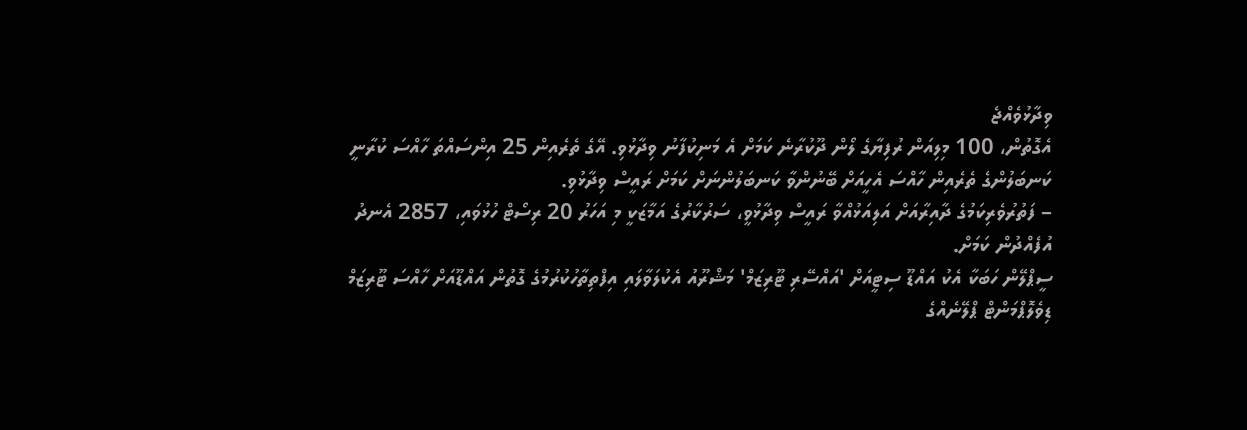ވިދާޅުވެއްޖެ
އެގޮތުން، 100 މިލިއަން ރުފިޔާގެ ލޯން ދޫކުރާނެ ކަމަށް އެ މަނިކުފާނު ވިދާޅުވި. އޭގެ ތެރެއިން 25 އިންސައްތަ ހާއްސަ ކުރާނީ ކަނބަލުންގެ ތެރެއިން ހާއްސަ އެހީއަށް ބޭނުންވާ ކަނބަލުންނަށް ކަމަށް ރައީސް ވިދާޅުވި.
– ފަތުރުވެރިކަމުގެ ދާއިރާއަށް އަލިއަޅުއްވާ ރައީސް ވިދާޅުވީ، ސަރުކާރުގެ އަމާޒަކީ މި އަހަރު 20 ރިސޯޓް ހުޅުވައި، 2857 އެނދު އުފެއްދުން ކަމަށް.
ސީޕްލޭން ހަބަކާ އެކު އައްޑޫ ސިޓީއަށް 'އައްސޭރި ޓޫރިޒަމް' މަޝްރޫއު އެކުލަވާލައި އިފްތިތާހުކުރުމުގެ ގޮތުން އައްޑޫއަށް ހާއްސަ ޓޫރިޒަމް ޑިވެލޮޕްމަންޓް ޕްލޭނެއްގެ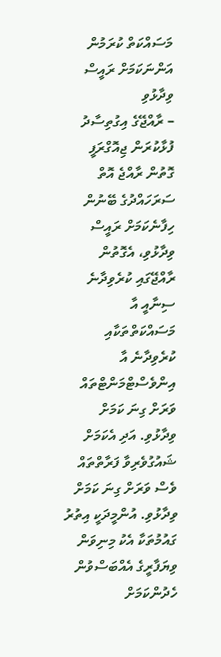މަސައްކަތް ކުރަމުން އަންނަކަމަށް ރައީސް ވިދާޅުވި
– ރާއްޖޭގެ އިގުތިސާދު ފުޅާކުރަން ޖިއޮގްރަފީ ގޮތުން ރާއްޖެ އޮތް ސަރަހައްދުގެ ބޭނުން ހިފާނެކަމަށް ރައީސް ވިދާޅުވި، އެގޮތުން ރާއްޖޭގައި ކުރެވިދާނެ ސިނާއީ އާ މަސައްކަތްތަކާއި ކުރެވިދާނެ އާ އިންވެސްޓްމަންޓްތައް ވަރަށް ގިނަ ކަމަށް ވިދާޅުވި. އަދި އެކަމަށް ޝައުގުވެރިވާ ފަރާތްތައް ވެސް ވަރަށް ގިނަ ކަމަށް ވިދާޅުވި. އުންމީދަކީ އިތުރު ގައުމުތަކާ އެކު މިނިވަން ވިޔަފާރީގެ އެއްބަސްވުން ހެދުންކަމަށް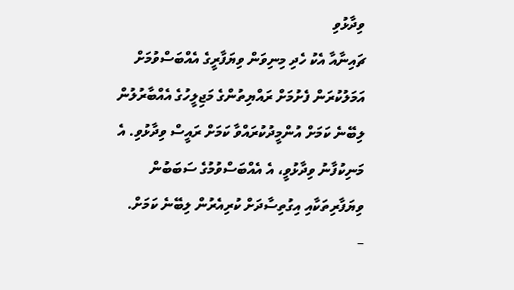ވިދާޅުވި
ޗައިނާއާ އެކު ހެދި މިނިވަން ވިޔަފާރީގެ އެއްބަސްވުމަށް އަމަލުކުރަން ފެށުމަށް ރައްޔިތުންގެ މަޖިލީހުގެ އެއްބާރުލުން ލިބޭނެ ކަމަށް އުންމީދުކުރައްވާ ކަމަށް ރައީސް ވިދާޅުވި. އެ މަނިކުފާނު ވިދާޅުވީ، އެ އެއްބަސްވުމުގެ ސަބަބުން ވިޔަފާރިތަކާއި އިގުތިސާދަށް ކުރިއެރުން ލިބޭނެ ކަމަށް.
–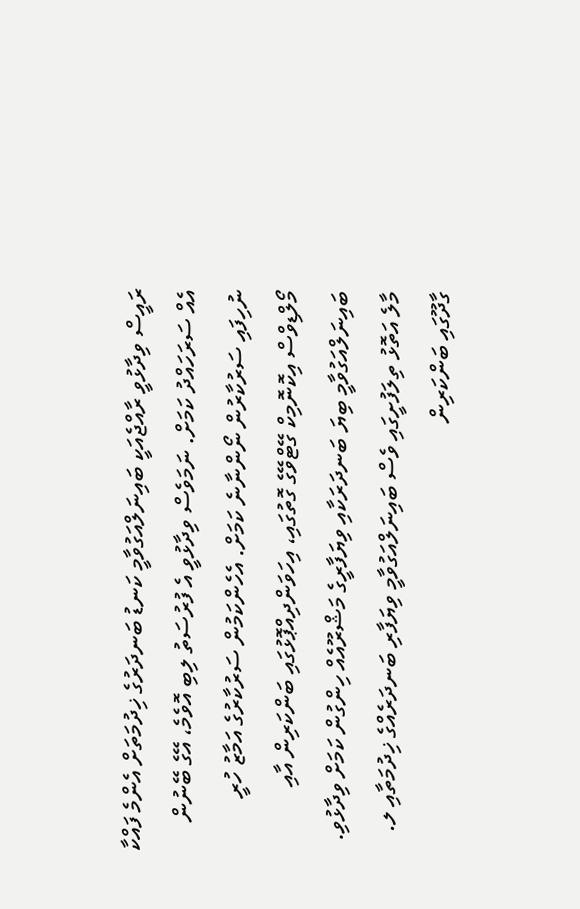ރައީސް ވިދާޅުވީ ރާއްޖެއަކީ ބައިނަލްއަގުވާމީ ކަނޑު ބަނދަރުގެ ޚިދުމަތަށް އެންމެ ފައްކާ އެއް ސަރަހައްދު ކަމަށް. ނަމަވެސް ވިދާޅުވީ އެ ފުރުސަތު ލިބި އޮވެމެ، އޭގެ ބޭނުން ނުހިފައި ސަރުކާރުން ނޯންނާނެ ކަމަށް. އެހެންކަމުން ސަރުކާރުގެ އަމާޒު ހުރީ މޯލްޑިވްސް އިކޮނޮމިކް ގޭޓްވޭގެ ގޮތުގައި، އިހަވަންދިއްޕޮޅުގައި ބަންކަރިން އާއި ބައިނަލްއަގުވާމީ ބިޔަ ބަނދަރަކާއި ވިޔަފާރީގެ މަޝްރޫއެއް ހިންގުން ކަމަށް ވިދާޅުވި. މާލެ އަތޮޅު ތިލަފުށީގައި ވެސް ބައިނަލްއަގުވާމީ ވިޔަފާރި ބަނދަރެއްގެ ޚިދުމަތާއި ލ. ގާދޫގައި ބަންކަރިން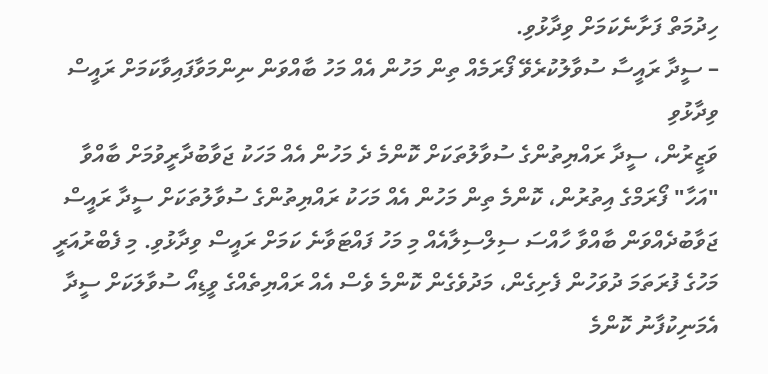ހިދުމަތް ފަށާނެކަމަށް ވިދާޅުވި.
– ސީދާ ރައީސާ ސުވާލުކުރެވޭ ފޯރަމެއް ތިން މަހުން އެއް މަހު ބާއްވަން ނިންމަވާފައިވާކަމަށް ރައީސް ވިދާޅުވި
ވަޒީރުން، ސީދާ ރައްޔިތުންގެ ސުވާލުތަކަށް ކޮންމެ ދެ މަހުން އެއް މަހަކު ޖަވާބުދާރީވުމަށް ބާއްވާ "އަހާ" ފޯރަމްގެ އިތުރުން، ކޮންމެ ތިން މަހުން އެއް މަހަކު ރައްޔިތުންގެ ސުވާލުތަކަށް ސީދާ ރައީސް ޖަވާބުދެއްވަން ބާއްވާ ހާއްސަ ސިލްސިލާއެއް މި މަހު ފައްޓަވާނެ ކަމަށް ރައީސް ވިދާޅުވި. މި ފެބްރުއަރީ މަހުގެ ފުރަތަމަ ދުވަހުން ފެށިގެން، މަދުވެގެން ކޮންމެ ވެސް އެއް ރައްޔިތެއްގެ ވީޑިއޯ ސުވާލަކަށް ސީދާ އެމަނިކުފާނު ކޮންމެ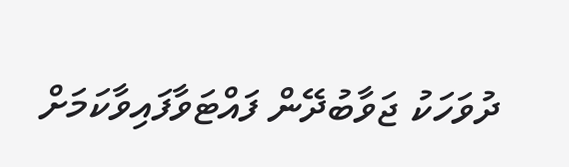ދުވަހަކު ޖަވާބުދޭން ފައްޓަވާފައިވާކަމަށް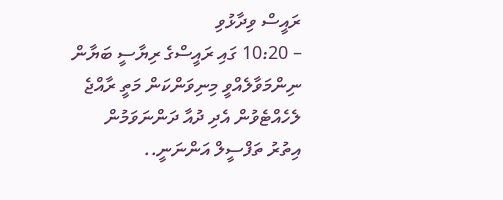ރައީސް ވިދާޅުވި
– 10:20 ގައި ރައީސްގެ ރިޔާސީ ބަޔާން ނިންމަވާލެއްވީ މިނިވަންކަން މަތީ ރާއްޖެ ލެހެއްޓެވުން އެދި ދުއާ ދަންނަވަމުން
އިތުރު ތަފްސީލް އަންނަނީ..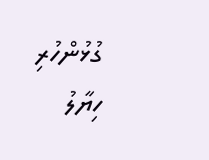ގުޅުންހުރި
ހިޔާލު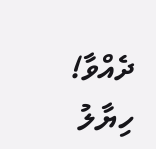ދެއްވާ!
ހިޔާލު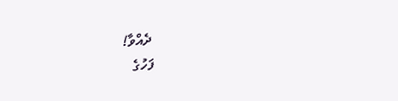ދެއްވާ!
ފަހުގެ